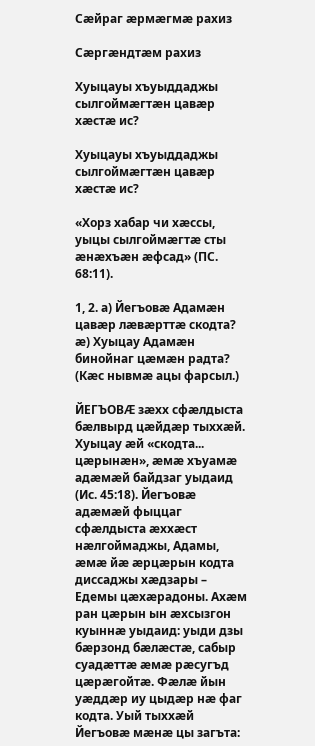Сӕйраг ӕрмӕгмӕ рахиз

Сӕргӕндтӕм рахиз

Хуыцауы хъуыддаджы сылгоймӕгтӕн цавӕр хӕстӕ ис?

Хуыцауы хъуыддаджы сылгоймӕгтӕн цавӕр хӕстӕ ис?

«Хорз хабар чи хӕссы, уыцы сылгоймӕгтӕ сты ӕнӕхъӕн ӕфсад» (ПС. 68:11).

1, 2. а) Йегъовӕ Адамӕн цавӕр лӕвӕрттӕ скодта? ӕ) Хуыцау Адамӕн бинойнаг цӕмӕн радта? (Кӕс нывмӕ ацы фарсыл.)

ЙЕГЪОВӔ зӕхх сфӕлдыста бӕлвырд цӕйдӕр тыххӕй. Хуыцау ӕй «скодта... цӕрынӕн», ӕмӕ хъуамӕ адӕмӕй байдзаг уыдаид (Ис. 45:18). Йегъовӕ адӕмӕй фыццаг сфӕлдыста ӕххӕст нӕлгоймаджы, Адамы, ӕмӕ йӕ ӕрцӕрын кодта диссаджы хӕдзары – Едемы цӕхӕрадоны. Ахӕм ран цӕрын ын ӕхсызгон куыннӕ уыдаид: уыди дзы бӕрзонд бӕлӕстӕ, сабыр суадӕттӕ ӕмӕ рӕсугъд цӕрӕгойтӕ. Фӕлӕ йын уӕддӕр иу цыдӕр нӕ фаг кодта. Уый тыххӕй Йегъовӕ мӕнӕ цы загъта: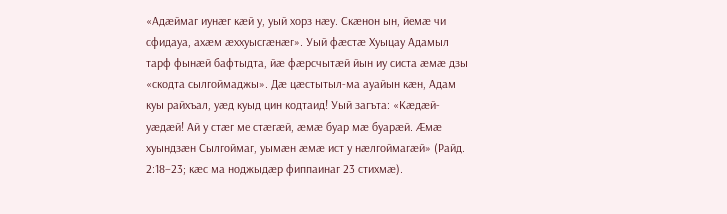«Адӕймаг иунӕг кӕй у, уый хорз нӕу. Скӕнон ын, йемӕ чи сфидауа, ахӕм ӕххуысгӕнӕг». Уый фӕстӕ Хуыцау Адамыл тарф фынӕй бафтыдта, йӕ фӕрсчытӕй йын иу систа ӕмӕ дзы «скодта сылгоймаджы». Дӕ цӕстытыл-ма ауайын кӕн, Адам куы райхъал, уӕд куыд цин кодтаид! Уый загъта: «Кӕдӕй-уӕдӕй! Ай у стӕг ме стӕгӕй, ӕмӕ буар мӕ буарӕй. Ӕмӕ хуындзӕн Сылгоймаг, уымӕн ӕмӕ ист у нӕлгоймагӕй» (Райд. 2:18–23; кӕс ма ноджыдӕр фиппаинаг 23 стихмӕ).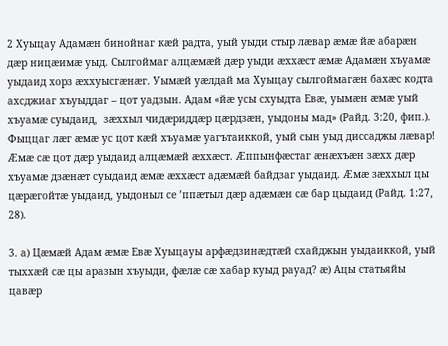2 Хуыцау Адамӕн бинойнаг кӕй радта, уый уыди стыр лӕвар ӕмӕ йӕ абарӕн дӕр ницӕимӕ уыд. Сылгоймаг алцӕмӕй дӕр уыди ӕххӕст ӕмӕ Адамӕн хъуамӕ уыдаид хорз ӕххуысгӕнӕг. Уымӕй уӕлдай ма Хуыцау сылгоймагӕн бахӕс кодта ахсджиаг хъуыддаг – цот уадзын. Адам «йӕ усы схуыдта Евӕ, уымӕн ӕмӕ уый хъуамӕ суыдаид,  зӕххыл чидӕриддӕр цӕрдзӕн, уыдоны мад» (Райд. 3:20, фип.). Фыццаг лӕг ӕмӕ ус цот кӕй хъуамӕ уагътаиккой, уый сын уыд диссаджы лӕвар! Ӕмӕ сӕ цот дӕр уыдаид алцӕмӕй ӕххӕст. Ӕппынфӕстаг ӕнӕхъӕн зӕхх дӕр хъуамӕ дзӕнӕт суыдаид ӕмӕ ӕххӕст адӕмӕй байдзаг уыдаид. Ӕмӕ зӕххыл цы цӕрӕгойтӕ уыдаид, уыдоныл се ’ппӕтыл дӕр адӕмӕн сӕ бар цыдаид (Райд. 1:27, 28).

3. а) Цӕмӕй Адам ӕмӕ Евӕ Хуыцауы арфӕдзинӕдтӕй схайджын уыдаиккой, уый тыххӕй сӕ цы аразын хъуыди, фӕлӕ сӕ хабар куыд рауад? ӕ) Ацы статьяйы цавӕр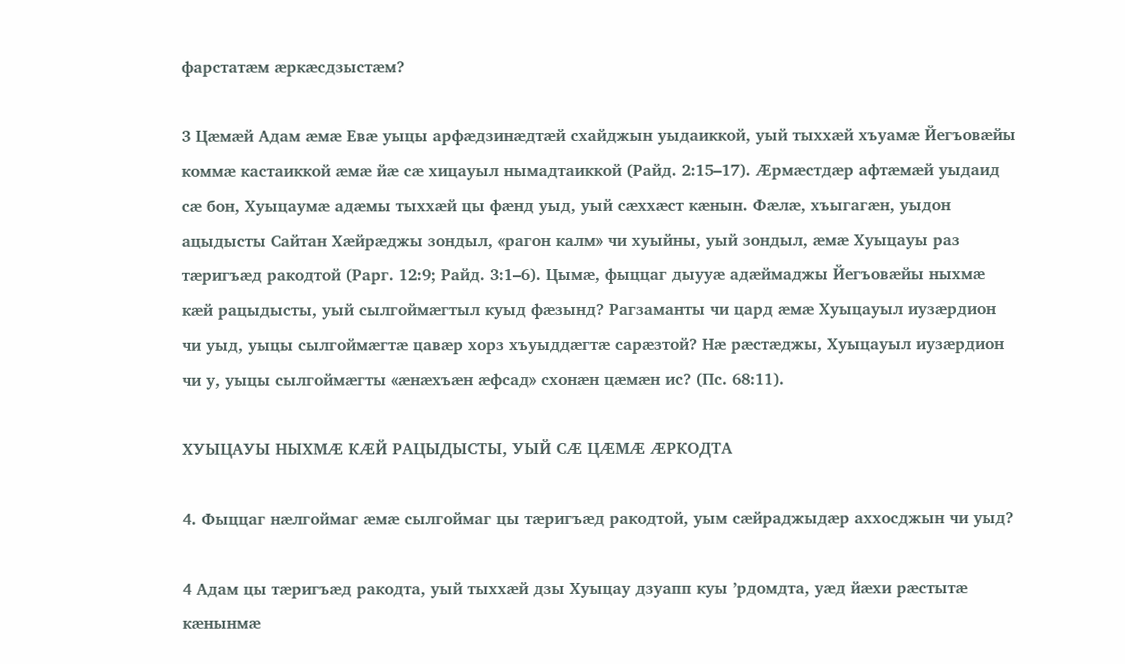фарстатӕм ӕркӕсдзыстӕм?

3 Цӕмӕй Адам ӕмӕ Евӕ уыцы арфӕдзинӕдтӕй схайджын уыдаиккой, уый тыххӕй хъуамӕ Йегъовӕйы коммӕ кастаиккой ӕмӕ йӕ сӕ хицауыл нымадтаиккой (Райд. 2:15–17). Ӕрмӕстдӕр афтӕмӕй уыдаид сӕ бон, Хуыцаумӕ адӕмы тыххӕй цы фӕнд уыд, уый сӕххӕст кӕнын. Фӕлӕ, хъыгагӕн, уыдон ацыдысты Сайтан Хӕйрӕджы зондыл, «рагон калм» чи хуыйны, уый зондыл, ӕмӕ Хуыцауы раз тӕригъӕд ракодтой (Рарг. 12:9; Райд. 3:1–6). Цымӕ, фыццаг дыууӕ адӕймаджы Йегъовӕйы ныхмӕ кӕй рацыдысты, уый сылгоймӕгтыл куыд фӕзынд? Рагзаманты чи цард ӕмӕ Хуыцауыл иузӕрдион чи уыд, уыцы сылгоймӕгтӕ цавӕр хорз хъуыддӕгтӕ сарӕзтой? Нӕ рӕстӕджы, Хуыцауыл иузӕрдион чи у, уыцы сылгоймӕгты «ӕнӕхъӕн ӕфсад» схонӕн цӕмӕн ис? (Пс. 68:11).

ХУЫЦАУЫ НЫХМӔ КӔЙ РАЦЫДЫСТЫ, УЫЙ СӔ ЦӔМӔ ӔРКОДТА

4. Фыццаг нӕлгоймаг ӕмӕ сылгоймаг цы тӕригъӕд ракодтой, уым сӕйраджыдӕр аххосджын чи уыд?

4 Адам цы тӕригъӕд ракодта, уый тыххӕй дзы Хуыцау дзуапп куы ’рдомдта, уӕд йӕхи рӕстытӕ кӕнынмӕ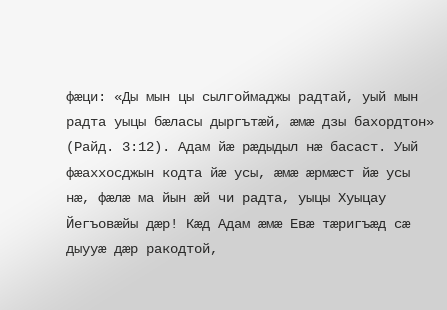фӕци: «Ды мын цы сылгоймаджы радтай, уый мын радта уыцы бӕласы дыргътӕй, ӕмӕ дзы бахордтон» (Райд. 3:12). Адам йӕ рӕдыдыл нӕ басаст. Уый фӕаххосджын кодта йӕ усы, ӕмӕ ӕрмӕст йӕ усы нӕ, фӕлӕ ма йын ӕй чи радта, уыцы Хуыцау Йегъовӕйы дӕр! Кӕд Адам ӕмӕ Евӕ тӕригъӕд сӕ дыууӕ дӕр ракодтой,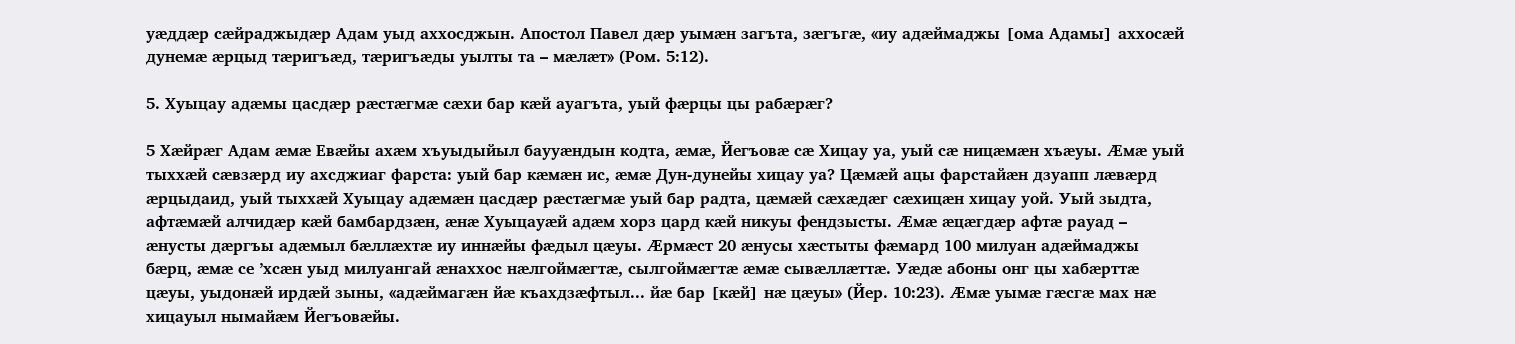уӕддӕр сӕйраджыдӕр Адам уыд аххосджын. Апостол Павел дӕр уымӕн загъта, зӕгъгӕ, «иу адӕймаджы [ома Адамы] аххосӕй дунемӕ ӕрцыд тӕригъӕд, тӕригъӕды уылты та – мӕлӕт» (Ром. 5:12).

5. Хуыцау адӕмы цасдӕр рӕстӕгмӕ сӕхи бар кӕй ауагъта, уый фӕрцы цы рабӕрӕг?

5 Хӕйрӕг Адам ӕмӕ Евӕйы ахӕм хъуыдыйыл баууӕндын кодта, ӕмӕ, Йегъовӕ сӕ Хицау уа, уый сӕ ницӕмӕн хъӕуы. Ӕмӕ уый тыххӕй сӕвзӕрд иу ахсджиаг фарста: уый бар кӕмӕн ис, ӕмӕ Дун-дунейы хицау уа? Цӕмӕй ацы фарстайӕн дзуапп лӕвӕрд ӕрцыдаид, уый тыххӕй Хуыцау адӕмӕн цасдӕр рӕстӕгмӕ уый бар радта, цӕмӕй сӕхӕдӕг сӕхицӕн хицау уой. Уый зыдта, афтӕмӕй алчидӕр кӕй бамбардзӕн, ӕнӕ Хуыцауӕй адӕм хорз цард кӕй никуы фендзысты. Ӕмӕ ӕцӕгдӕр афтӕ рауад – ӕнусты дӕргъы адӕмыл бӕллӕхтӕ иу иннӕйы фӕдыл цӕуы. Ӕрмӕст 20 ӕнусы хӕстыты фӕмард 100 милуан адӕймаджы бӕрц, ӕмӕ се ’хсӕн уыд милуангай ӕнаххос нӕлгоймӕгтӕ, сылгоймӕгтӕ ӕмӕ сывӕллӕттӕ. Уӕдӕ абоны онг цы хабӕрттӕ цӕуы, уыдонӕй ирдӕй зыны, «адӕймагӕн йӕ къахдзӕфтыл... йӕ бар [кӕй] нӕ цӕуы» (Йер. 10:23). Ӕмӕ уымӕ гӕсгӕ мах нӕ хицауыл нымайӕм Йегъовӕйы.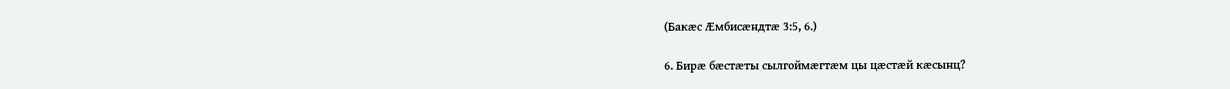(Бакӕс Ӕмбисӕндтӕ 3:5, 6.)

6. Бирӕ бӕстӕты сылгоймӕгтӕм цы цӕстӕй кӕсынц?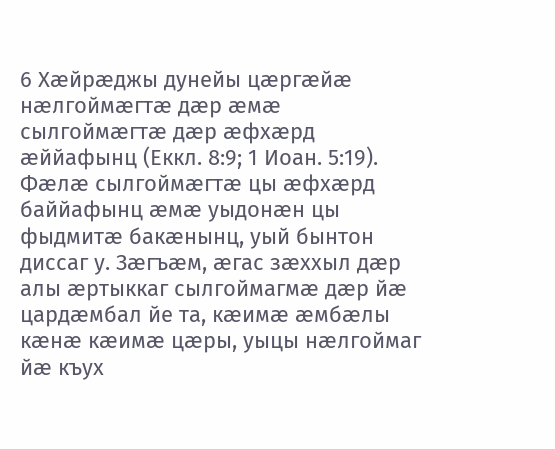6 Хӕйрӕджы дунейы цӕргӕйӕ нӕлгоймӕгтӕ дӕр ӕмӕ сылгоймӕгтӕ дӕр ӕфхӕрд ӕййафынц (Еккл. 8:9; 1 Иоан. 5:19). Фӕлӕ сылгоймӕгтӕ цы ӕфхӕрд баййафынц ӕмӕ уыдонӕн цы фыдмитӕ бакӕнынц, уый бынтон диссаг у. Зӕгъӕм, ӕгас зӕххыл дӕр алы ӕртыккаг сылгоймагмӕ дӕр йӕ цардӕмбал йе та, кӕимӕ ӕмбӕлы кӕнӕ кӕимӕ цӕры, уыцы нӕлгоймаг йӕ къух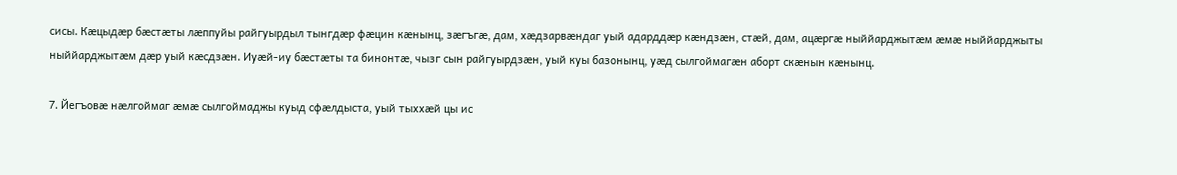сисы. Кӕцыдӕр бӕстӕты лӕппуйы райгуырдыл тынгдӕр фӕцин кӕнынц, зӕгъгӕ, дам, хӕдзарвӕндаг уый адарддӕр кӕндзӕн, стӕй, дам, ацӕргӕ ныййарджытӕм ӕмӕ ныййарджыты ныййарджытӕм дӕр уый кӕсдзӕн. Иуӕй-иу бӕстӕты та бинонтӕ, чызг сын райгуырдзӕн, уый куы базонынц, уӕд сылгоймагӕн аборт скӕнын кӕнынц.

7. Йегъовӕ нӕлгоймаг ӕмӕ сылгоймаджы куыд сфӕлдыста, уый тыххӕй цы ис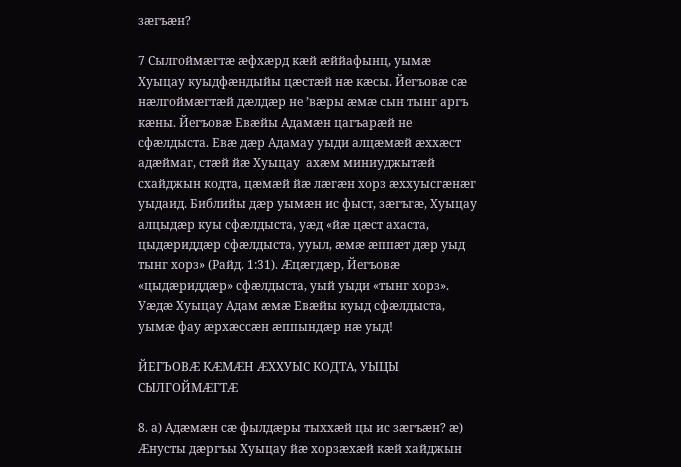зӕгъӕн?

7 Сылгоймӕгтӕ ӕфхӕрд кӕй ӕййафынц, уымӕ Хуыцау куыдфӕндыйы цӕстӕй нӕ кӕсы. Йегъовӕ сӕ нӕлгоймӕгтӕй дӕлдӕр не ’вӕры ӕмӕ сын тынг аргъ кӕны. Йегъовӕ Евӕйы Адамӕн цагъарӕй не сфӕлдыста. Евӕ дӕр Адамау уыди алцӕмӕй ӕххӕст адӕймаг, стӕй йӕ Хуыцау  ахӕм миниуджытӕй схайджын кодта, цӕмӕй йӕ лӕгӕн хорз ӕххуысгӕнӕг уыдаид. Библийы дӕр уымӕн ис фыст, зӕгъгӕ, Хуыцау алцыдӕр куы сфӕлдыста, уӕд «йӕ цӕст ахаста, цыдӕриддӕр сфӕлдыста, ууыл, ӕмӕ ӕппӕт дӕр уыд тынг хорз» (Райд. 1:31). Ӕцӕгдӕр, Йегъовӕ «цыдӕриддӕр» сфӕлдыста, уый уыди «тынг хорз». Уӕдӕ Хуыцау Адам ӕмӕ Евӕйы куыд сфӕлдыста, уымӕ фау ӕрхӕссӕн ӕппындӕр нӕ уыд!

ЙЕГЪОВӔ КӔМӔН ӔХХУЫС КОДТА, УЫЦЫ СЫЛГОЙМӔГТӔ

8. а) Адӕмӕн сӕ фылдӕры тыххӕй цы ис зӕгъӕн? ӕ) Ӕнусты дӕргъы Хуыцау йӕ хорзӕхӕй кӕй хайджын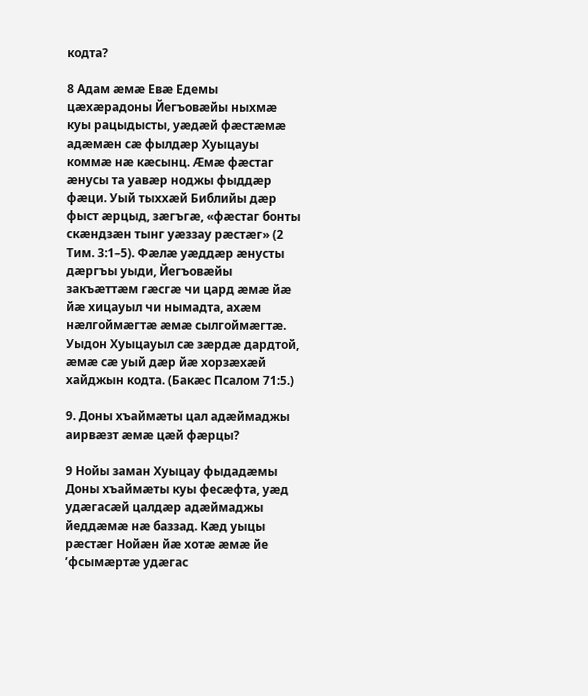кодта?

8 Адам ӕмӕ Евӕ Едемы цӕхӕрадоны Йегъовӕйы ныхмӕ куы рацыдысты, уӕдӕй фӕстӕмӕ адӕмӕн сӕ фылдӕр Хуыцауы коммӕ нӕ кӕсынц. Ӕмӕ фӕстаг ӕнусы та уавӕр ноджы фыддӕр фӕци. Уый тыххӕй Библийы дӕр фыст ӕрцыд, зӕгъгӕ, «фӕстаг бонты скӕндзӕн тынг уӕззау рӕстӕг» (2 Тим. 3:1–5). Фӕлӕ уӕддӕр ӕнусты дӕргъы уыди, Йегъовӕйы закъӕттӕм гӕсгӕ чи цард ӕмӕ йӕ йӕ хицауыл чи нымадта, ахӕм нӕлгоймӕгтӕ ӕмӕ сылгоймӕгтӕ. Уыдон Хуыцауыл сӕ зӕрдӕ дардтой, ӕмӕ сӕ уый дӕр йӕ хорзӕхӕй хайджын кодта. (Бакӕс Псалом 71:5.)

9. Доны хъаймӕты цал адӕймаджы аирвӕзт ӕмӕ цӕй фӕрцы?

9 Нойы заман Хуыцау фыдадӕмы Доны хъаймӕты куы фесӕфта, уӕд удӕгасӕй цалдӕр адӕймаджы йеддӕмӕ нӕ баззад. Кӕд уыцы рӕстӕг Нойӕн йӕ хотӕ ӕмӕ йе ’фсымӕртӕ удӕгас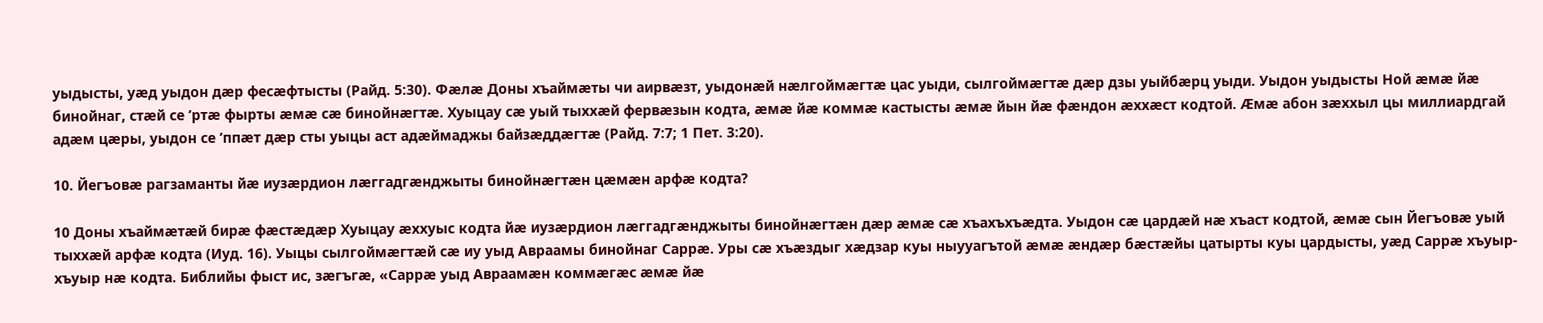уыдысты, уӕд уыдон дӕр фесӕфтысты (Райд. 5:30). Фӕлӕ Доны хъаймӕты чи аирвӕзт, уыдонӕй нӕлгоймӕгтӕ цас уыди, сылгоймӕгтӕ дӕр дзы уыйбӕрц уыди. Уыдон уыдысты Ной ӕмӕ йӕ бинойнаг, стӕй се ’ртӕ фырты ӕмӕ сӕ бинойнӕгтӕ. Хуыцау сӕ уый тыххӕй фервӕзын кодта, ӕмӕ йӕ коммӕ кастысты ӕмӕ йын йӕ фӕндон ӕххӕст кодтой. Ӕмӕ абон зӕххыл цы миллиардгай адӕм цӕры, уыдон се ’ппӕт дӕр сты уыцы аст адӕймаджы байзӕддӕгтӕ (Райд. 7:7; 1 Пет. 3:20).

10. Йегъовӕ рагзаманты йӕ иузӕрдион лӕггадгӕнджыты бинойнӕгтӕн цӕмӕн арфӕ кодта?

10 Доны хъаймӕтӕй бирӕ фӕстӕдӕр Хуыцау ӕххуыс кодта йӕ иузӕрдион лӕггадгӕнджыты бинойнӕгтӕн дӕр ӕмӕ сӕ хъахъхъӕдта. Уыдон сӕ цардӕй нӕ хъаст кодтой, ӕмӕ сын Йегъовӕ уый тыххӕй арфӕ кодта (Иуд. 16). Уыцы сылгоймӕгтӕй сӕ иу уыд Авраамы бинойнаг Саррӕ. Уры сӕ хъӕздыг хӕдзар куы ныууагътой ӕмӕ ӕндӕр бӕстӕйы цатырты куы цардысты, уӕд Саррӕ хъуыр-хъуыр нӕ кодта. Библийы фыст ис, зӕгъгӕ, «Саррӕ уыд Авраамӕн коммӕгӕс ӕмӕ йӕ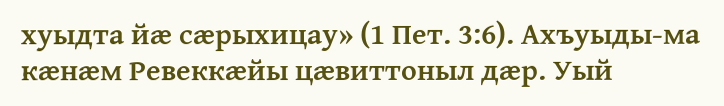хуыдта йӕ сӕрыхицау» (1 Пет. 3:6). Ахъуыды-ма кӕнӕм Ревеккӕйы цӕвиттоныл дӕр. Уый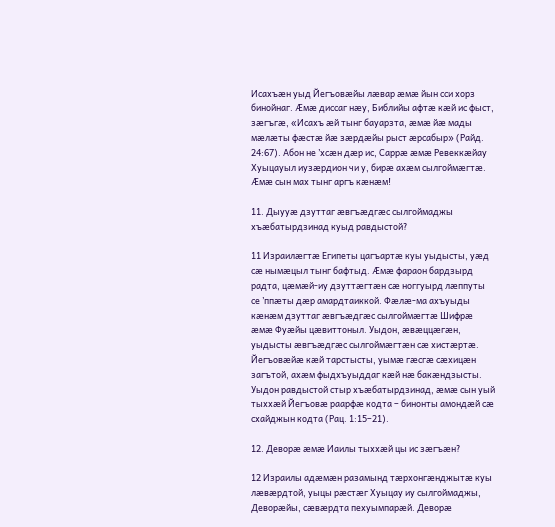Исахъӕн уыд Йегъовӕйы лӕвар ӕмӕ йын сси хорз бинойнаг. Ӕмӕ диссаг нӕу, Библийы афтӕ кӕй ис фыст, зӕгъгӕ, «Исахъ ӕй тынг бауарзта, ӕмӕ йӕ мады мӕлӕты фӕстӕ йӕ зӕрдӕйы рыст ӕрсабыр» (Райд. 24:67). Абон не ’хсӕн дӕр ис, Саррӕ ӕмӕ Ревеккӕйау Хуыцауыл иузӕрдион чи у, бирӕ ахӕм сылгоймӕгтӕ. Ӕмӕ сын мах тынг аргъ кӕнӕм!

11. Дыууӕ дзуттаг ӕвгъӕдгӕс сылгоймаджы хъӕбатырдзинад куыд равдыстой?

11 Израилӕгтӕ Египеты цагъартӕ куы уыдысты, уӕд сӕ нымӕцыл тынг бафтыд. Ӕмӕ фараон бардзырд радта, цӕмӕй-иу дзуттӕгтӕн сӕ ноггуырд лӕппуты се ’ппӕты дӕр амардтаиккой. Фӕлӕ-ма ахъуыды кӕнӕм дзуттаг ӕвгъӕдгӕс сылгоймӕгтӕ Шифрӕ ӕмӕ Фуӕйы цӕвиттоныл. Уыдон, ӕвӕццӕгӕн, уыдысты ӕвгъӕдгӕс сылгоймӕгтӕн сӕ хистӕртӕ. Йегъовӕйӕ кӕй тарстысты, уымӕ гӕсгӕ сӕхицӕн загътой, ахӕм фыдхъуыддаг кӕй нӕ бакӕндзысты. Уыдон равдыстой стыр хъӕбатырдзинад, ӕмӕ сын уый тыххӕй Йегъовӕ раарфӕ кодта – бинонты амондӕй сӕ схайджын кодта (Рац. 1:15–21).

12. Деворӕ ӕмӕ Иаилы тыххӕй цы ис зӕгъӕн?

12 Израилы адӕмӕн разамынд тӕрхонгӕнджытӕ куы лӕвӕрдтой, уыцы рӕстӕг Хуыцау иу сылгоймаджы, Деворӕйы, сӕвӕрдта пехуымпарӕй. Деворӕ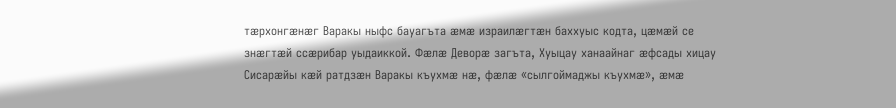тӕрхонгӕнӕг Варакы ныфс бауагъта ӕмӕ израилӕгтӕн баххуыс кодта, цӕмӕй се знӕгтӕй ссӕрибар уыдаиккой. Фӕлӕ Деворӕ загъта, Хуыцау ханаайнаг ӕфсады хицау Сисарӕйы кӕй ратдзӕн Варакы къухмӕ нӕ, фӕлӕ «сылгоймаджы къухмӕ», ӕмӕ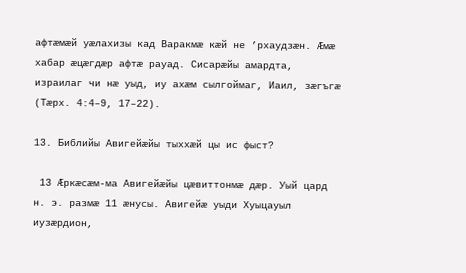афтӕмӕй уӕлахизы кад Варакмӕ кӕй не ’рхаудзӕн. Ӕмӕ хабар ӕцӕгдӕр афтӕ рауад. Сисарӕйы амардта, израилаг чи нӕ уыд, иу ахӕм сылгоймаг, Иаил, зӕгъгӕ (Тӕрх. 4:4–9, 17–22).

13. Библийы Авигейӕйы тыххӕй цы ис фыст?

 13 Ӕркӕсӕм-ма Авигейӕйы цӕвиттонмӕ дӕр. Уый цард н. э. размӕ 11 ӕнусы. Авигейӕ уыди Хуыцауыл иузӕрдион,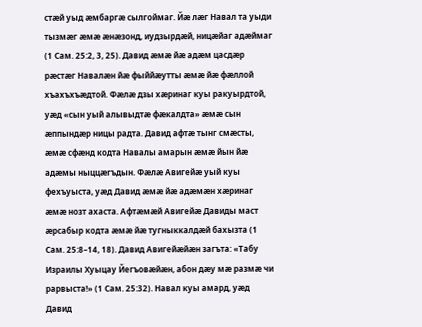стӕй уыд ӕмбаргӕ сылгоймаг. Йӕ лӕг Навал та уыди тызмӕг ӕмӕ ӕнӕзонд, иудзырдӕй, ницӕйаг адӕймаг (1 Сам. 25:2, 3, 25). Давид ӕмӕ йӕ адӕм цасдӕр рӕстӕг Навалӕн йӕ фыййӕутты ӕмӕ йӕ фӕллой хъахъхъӕдтой. Фӕлӕ дзы хӕринаг куы ракуырдтой, уӕд «сын уый алывыдтӕ фӕкалдта» ӕмӕ сын ӕппындӕр ницы радта. Давид афтӕ тынг смӕсты, ӕмӕ сфӕнд кодта Навалы амарын ӕмӕ йын йӕ адӕмы ныццӕгъдын. Фӕлӕ Авигейӕ уый куы фехъуыста, уӕд Давид ӕмӕ йӕ адӕмӕн хӕринаг ӕмӕ нозт ахаста. Афтӕмӕй Авигейӕ Давиды маст ӕрсабыр кодта ӕмӕ йӕ тугныккалдӕй бахызта (1 Сам. 25:8–14, 18). Давид Авигейӕйӕн загъта: «Табу Израилы Хуыцау Йегъовӕйӕн, абон дӕу мӕ размӕ чи рарвыста!» (1 Сам. 25:32). Навал куы амард, уӕд Давид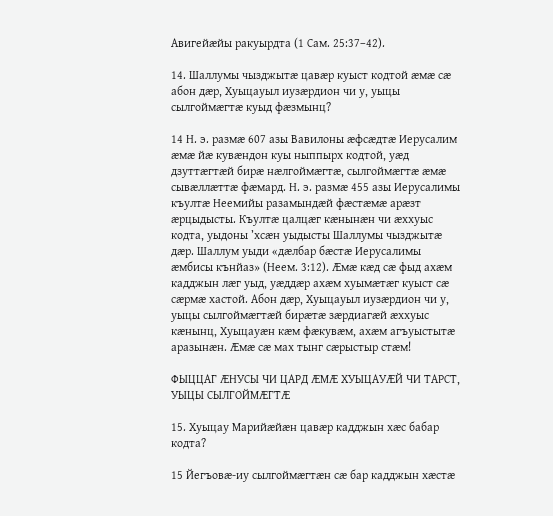Авигейӕйы ракуырдта (1 Сам. 25:37–42).

14. Шаллумы чызджытӕ цавӕр куыст кодтой ӕмӕ сӕ абон дӕр, Хуыцауыл иузӕрдион чи у, уыцы сылгоймӕгтӕ куыд фӕзмынц?

14 Н. э. размӕ 607 азы Вавилоны ӕфсӕдтӕ Иерусалим ӕмӕ йӕ кувӕндон куы ныппырх кодтой, уӕд дзуттӕгтӕй бирӕ нӕлгоймӕгтӕ, сылгоймӕгтӕ ӕмӕ сывӕллӕттӕ фӕмард. Н. э. размӕ 455 азы Иерусалимы къултӕ Неемийы разамындӕй фӕстӕмӕ арӕзт ӕрцыдысты. Къултӕ цалцӕг кӕнынӕн чи ӕххуыс кодта, уыдоны ’хсӕн уыдысты Шаллумы чызджытӕ дӕр. Шаллум уыди «дӕлбар бӕстӕ Иерусалимы ӕмбисы кънйаз» (Неем. 3:12). Ӕмӕ кӕд сӕ фыд ахӕм кадджын лӕг уыд, уӕддӕр ахӕм хуымӕтӕг куыст сӕ сӕрмӕ хастой. Абон дӕр, Хуыцауыл иузӕрдион чи у, уыцы сылгоймӕгтӕй бирӕтӕ зӕрдиагӕй ӕххуыс кӕнынц, Хуыцауӕн кӕм фӕкувӕм, ахӕм агъуыстытӕ аразынӕн. Ӕмӕ сӕ мах тынг сӕрыстыр стӕм!

ФЫЦЦАГ ӔНУСЫ ЧИ ЦАРД ӔМӔ ХУЫЦАУӔЙ ЧИ ТАРСТ, УЫЦЫ СЫЛГОЙМӔГТӔ

15. Хуыцау Марийӕйӕн цавӕр кадджын хӕс бабар кодта?

15 Йегъовӕ-иу сылгоймӕгтӕн сӕ бар кадджын хӕстӕ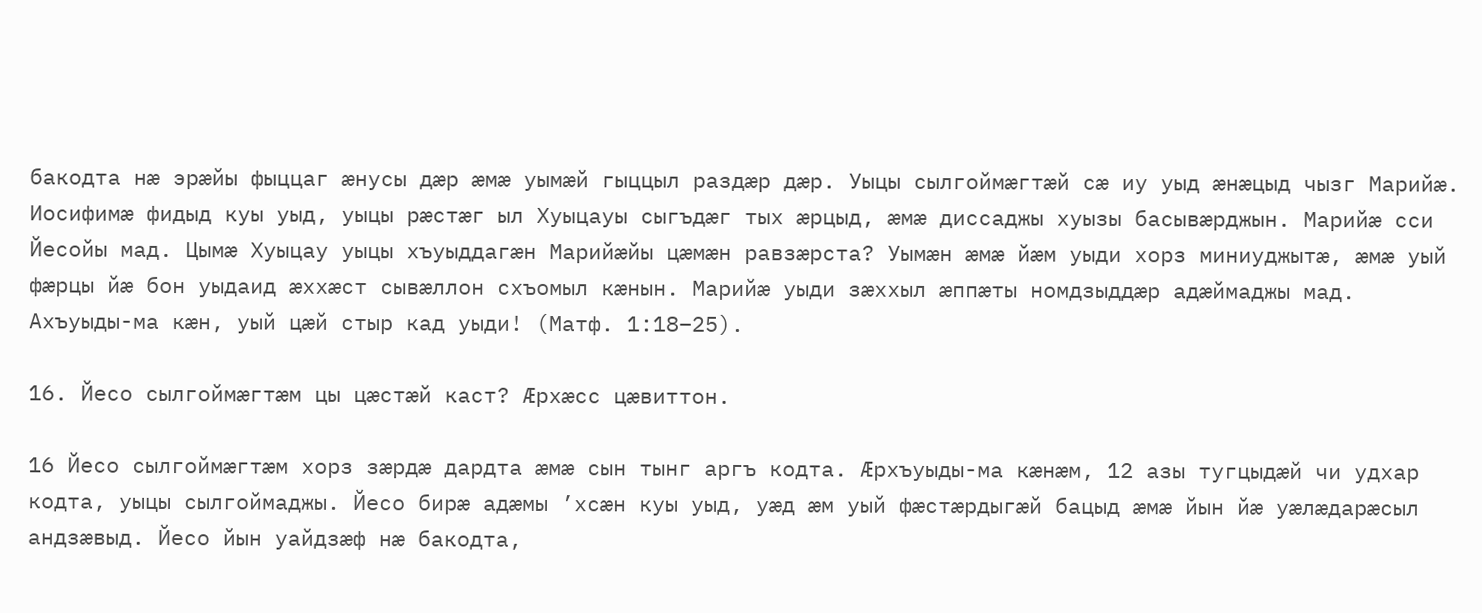бакодта нӕ эрӕйы фыццаг ӕнусы дӕр ӕмӕ уымӕй гыццыл раздӕр дӕр. Уыцы сылгоймӕгтӕй сӕ иу уыд ӕнӕцыд чызг Марийӕ. Иосифимӕ фидыд куы уыд, уыцы рӕстӕг ыл Хуыцауы сыгъдӕг тых ӕрцыд, ӕмӕ диссаджы хуызы басывӕрджын. Марийӕ сси Йесойы мад. Цымӕ Хуыцау уыцы хъуыддагӕн Марийӕйы цӕмӕн равзӕрста? Уымӕн ӕмӕ йӕм уыди хорз миниуджытӕ, ӕмӕ уый фӕрцы йӕ бон уыдаид ӕххӕст сывӕллон схъомыл кӕнын. Марийӕ уыди зӕххыл ӕппӕты номдзыддӕр адӕймаджы мад. Ахъуыды-ма кӕн, уый цӕй стыр кад уыди! (Матф. 1:18–25).

16. Йесо сылгоймӕгтӕм цы цӕстӕй каст? Ӕрхӕсс цӕвиттон.

16 Йесо сылгоймӕгтӕм хорз зӕрдӕ дардта ӕмӕ сын тынг аргъ кодта. Ӕрхъуыды-ма кӕнӕм, 12 азы тугцыдӕй чи удхар кодта, уыцы сылгоймаджы. Йесо бирӕ адӕмы ’хсӕн куы уыд, уӕд ӕм уый фӕстӕрдыгӕй бацыд ӕмӕ йын йӕ уӕлӕдарӕсыл андзӕвыд. Йесо йын уайдзӕф нӕ бакодта,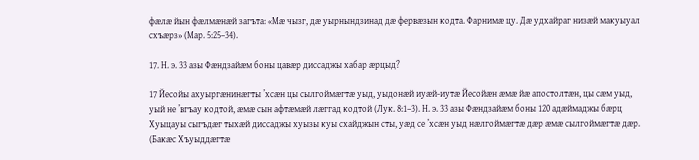фӕлӕ йын фӕлмӕнӕй загъта: «Мӕ чызг, дӕ уырнындзинад дӕ фервӕзын кодта. Фарнимӕ цу. Дӕ удхайраг низӕй макуыуал схъӕрз» (Мар. 5:25–34).

17. Н. э. 33 азы Фӕндзайӕм боны цавӕр диссаджы хабар ӕрцыд?

17 Йесойы ахуыргӕнинӕгты ’хсӕн цы сылгоймӕгтӕ уыд, уыдонӕй иуӕй-иутӕ Йесойӕн ӕмӕ йӕ апостолтӕн, цы сӕм уыд, уый не ’вгъау кодтой, ӕмӕ сын афтӕмӕй лӕггад кодтой (Лук. 8:1–3). Н. э. 33 азы Фӕндзайӕм боны 120 адӕймаджы бӕрц Хуыцауы сыгъдӕг тыхӕй диссаджы хуызы куы схайджын сты, уӕд се ’хсӕн уыд нӕлгоймӕгтӕ дӕр ӕмӕ сылгоймӕгтӕ дӕр. (Бакӕс Хъуыддӕгтӕ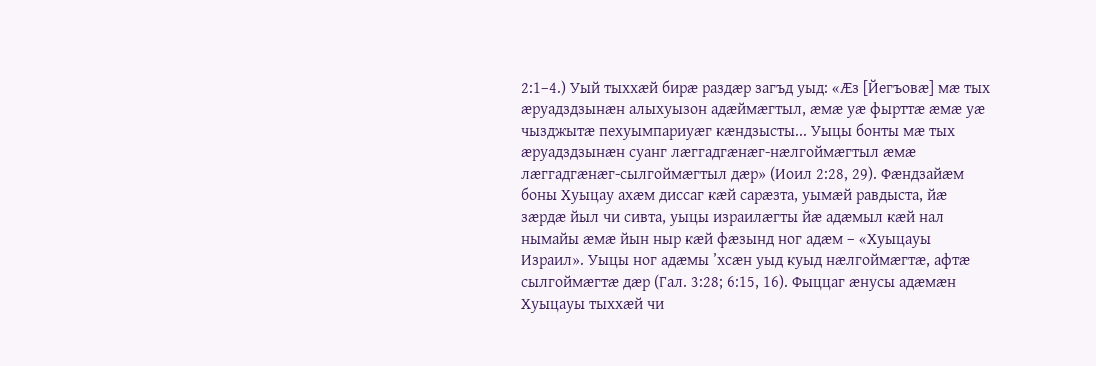2:1–4.) Уый тыххӕй бирӕ раздӕр загъд уыд: «Ӕз [Йегъовӕ] мӕ тых ӕруадздзынӕн алыхуызон адӕймӕгтыл, ӕмӕ уӕ фырттӕ ӕмӕ уӕ чызджытӕ пехуымпариуӕг кӕндзысты... Уыцы бонты мӕ тых ӕруадздзынӕн суанг лӕггадгӕнӕг-нӕлгоймӕгтыл ӕмӕ лӕггадгӕнӕг-сылгоймӕгтыл дӕр» (Иоил 2:28, 29). Фӕндзайӕм боны Хуыцау ахӕм диссаг кӕй сарӕзта, уымӕй равдыста, йӕ зӕрдӕ йыл чи сивта, уыцы израилӕгты йӕ адӕмыл кӕй нал нымайы ӕмӕ йын ныр кӕй фӕзынд ног адӕм – «Хуыцауы Израил». Уыцы ног адӕмы ’хсӕн уыд куыд нӕлгоймӕгтӕ, афтӕ сылгоймӕгтӕ дӕр (Гал. 3:28; 6:15, 16). Фыццаг ӕнусы адӕмӕн Хуыцауы тыххӕй чи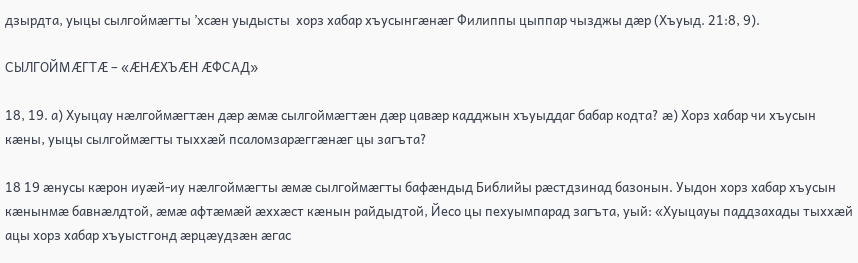дзырдта, уыцы сылгоймӕгты ’хсӕн уыдысты  хорз хабар хъусынгӕнӕг Филиппы цыппар чызджы дӕр (Хъуыд. 21:8, 9).

СЫЛГОЙМӔГТӔ – «ӔНӔХЪӔН ӔФСАД»

18, 19. а) Хуыцау нӕлгоймӕгтӕн дӕр ӕмӕ сылгоймӕгтӕн дӕр цавӕр кадджын хъуыддаг бабар кодта? ӕ) Хорз хабар чи хъусын кӕны, уыцы сылгоймӕгты тыххӕй псаломзарӕггӕнӕг цы загъта?

18 19 ӕнусы кӕрон иуӕй-иу нӕлгоймӕгты ӕмӕ сылгоймӕгты бафӕндыд Библийы рӕстдзинад базонын. Уыдон хорз хабар хъусын кӕнынмӕ бавнӕлдтой, ӕмӕ афтӕмӕй ӕххӕст кӕнын райдыдтой, Йесо цы пехуымпарад загъта, уый: «Хуыцауы паддзахады тыххӕй ацы хорз хабар хъуыстгонд ӕрцӕудзӕн ӕгас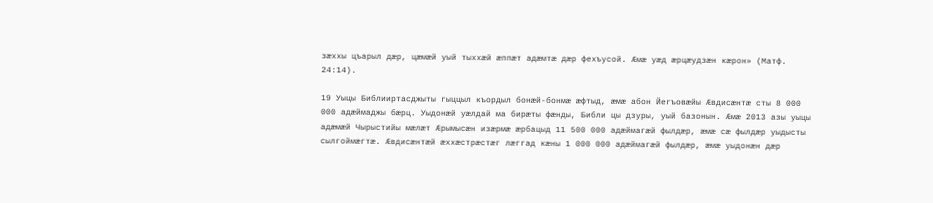зӕххы цъарыл дӕр, цӕмӕй уый тыххӕй ӕппӕт адӕмтӕ дӕр фехъусой. Ӕмӕ уӕд ӕрцӕудзӕн кӕрон» (Матф. 24:14).

19 Уыцы Библииртасджыты гыццыл къордыл бонӕй-бонмӕ ӕфтыд, ӕмӕ абон Йегъовӕйы Ӕвдисӕнтӕ сты 8 000 000 адӕймаджы бӕрц. Уыдонӕй уӕлдай ма бирӕты фӕнды, Библи цы дзуры, уый базонын. Ӕмӕ 2013 азы уыцы адӕмӕй Чырыстийы мӕлӕт Ӕрымысӕн изӕрмӕ ӕрбацыд 11 500 000 адӕймагӕй фылдӕр, ӕмӕ сӕ фылдӕр уыдысты сылгоймӕгтӕ. Ӕвдисӕнтӕй ӕххӕстрӕстӕг лӕггад кӕны 1 000 000 адӕймагӕй фылдӕр, ӕмӕ уыдонӕн дӕр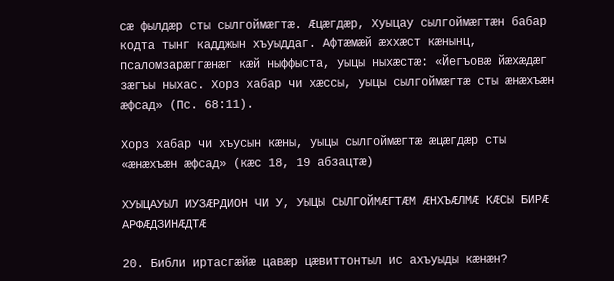сӕ фылдӕр сты сылгоймӕгтӕ. Ӕцӕгдӕр, Хуыцау сылгоймӕгтӕн бабар кодта тынг кадджын хъуыддаг. Афтӕмӕй ӕххӕст кӕнынц, псаломзарӕггӕнӕг кӕй ныффыста, уыцы ныхӕстӕ: «Йегъовӕ йӕхӕдӕг зӕгъы ныхас. Хорз хабар чи хӕссы, уыцы сылгоймӕгтӕ сты ӕнӕхъӕн ӕфсад» (Пс. 68:11).

Хорз хабар чи хъусын кӕны, уыцы сылгоймӕгтӕ ӕцӕгдӕр сты «ӕнӕхъӕн ӕфсад» (кӕс 18, 19 абзацтӕ)

ХУЫЦАУЫЛ ИУЗӔРДИОН ЧИ У, УЫЦЫ СЫЛГОЙМӔГТӔМ ӔНХЪӔЛМӔ КӔСЫ БИРӔ АРФӔДЗИНӔДТӔ

20. Библи иртасгӕйӕ цавӕр цӕвиттонтыл ис ахъуыды кӕнӕн?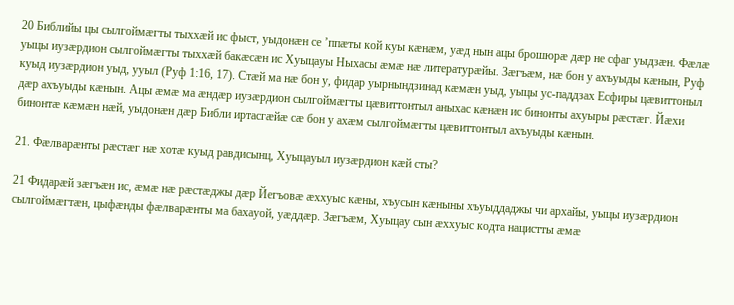20 Библийы цы сылгоймӕгты тыххӕй ис фыст, уыдонӕн се ’ппӕты кой куы кӕнӕм, уӕд нын ацы брошюрӕ дӕр не сфаг уыдзӕн. Фӕлӕ уыцы иузӕрдион сылгоймӕгты тыххӕй бакӕсӕн ис Хуыцауы Ныхасы ӕмӕ нӕ литературӕйы. Зӕгъӕм, нӕ бон у ахъуыды кӕнын, Руф куыд иузӕрдион уыд, ууыл (Руф 1:16, 17). Стӕй ма нӕ бон у, фидар уырнындзинад кӕмӕн уыд, уыцы ус-паддзах Есфиры цӕвиттоныл дӕр ахъуыды кӕнын. Ацы ӕмӕ ма ӕндӕр иузӕрдион сылгоймӕгты цӕвиттонтыл аныхас кӕнӕн ис бинонты ахуыры рӕстӕг. Йӕхи бинонтӕ кӕмӕн нӕй, уыдонӕн дӕр Библи иртасгӕйӕ сӕ бон у ахӕм сылгоймӕгты цӕвиттонтыл ахъуыды кӕнын.

21. Фӕлварӕнты рӕстӕг нӕ хотӕ куыд равдисынц, Хуыцауыл иузӕрдион кӕй сты?

21 Фидарӕй зӕгъӕн ис, ӕмӕ нӕ рӕстӕджы дӕр Йегъовӕ ӕххуыс кӕны, хъусын кӕныны хъуыддаджы чи архайы, уыцы иузӕрдион сылгоймӕгтӕн, цыфӕнды фӕлварӕнты ма бахауой, уӕддӕр. Зӕгъӕм, Хуыцау сын ӕххуыс кодта нацистты ӕмӕ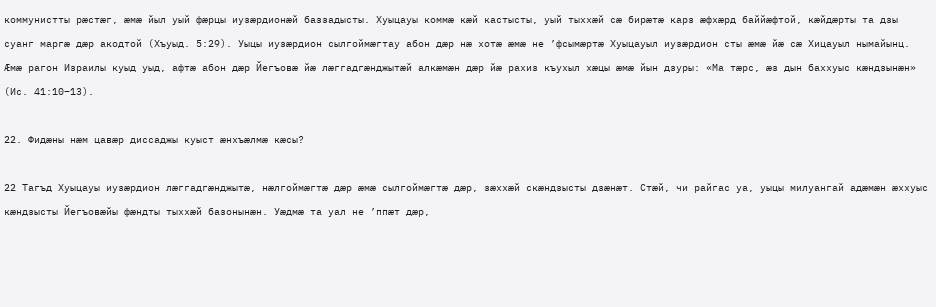коммунистты рӕстӕг, ӕмӕ йыл уый фӕрцы иузӕрдионӕй баззадысты. Хуыцауы коммӕ кӕй кастысты, уый тыххӕй сӕ бирӕтӕ карз ӕфхӕрд баййӕфтой, кӕйдӕрты та дзы суанг маргӕ дӕр акодтой (Хъуыд. 5:29). Уыцы иузӕрдион сылгоймӕгтау абон дӕр нӕ хотӕ ӕмӕ не ’фсымӕртӕ Хуыцауыл иузӕрдион сты ӕмӕ йӕ сӕ Хицауыл нымайынц. Ӕмӕ рагон Израилы куыд уыд, афтӕ абон дӕр Йегъовӕ йӕ лӕггадгӕнджытӕй алкӕмӕн дӕр йӕ рахиз къухыл хӕцы ӕмӕ йын дзуры: «Ма тӕрс, ӕз дын баххуыс кӕндзынӕн» (Ис. 41:10–13).

22. Фидӕны нӕм цавӕр диссаджы куыст ӕнхъӕлмӕ кӕсы?

22 Тагъд Хуыцауы иузӕрдион лӕггадгӕнджытӕ, нӕлгоймӕгтӕ дӕр ӕмӕ сылгоймӕгтӕ дӕр, зӕххӕй скӕндзысты дзӕнӕт. Стӕй, чи райгас уа, уыцы милуангай адӕмӕн ӕххуыс кӕндзысты Йегъовӕйы фӕндты тыххӕй базонынӕн. Уӕдмӕ та уал не ’ппӕт дӕр,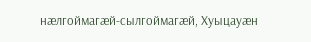нӕлгоймагӕй-сылгоймагӕй, Хуыцауӕн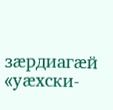зӕрдиагӕй «уӕхски-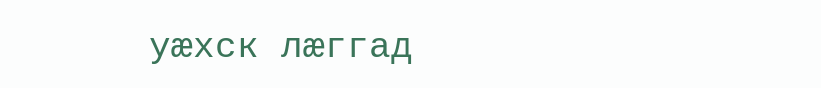уӕхск лӕггад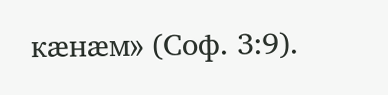кӕнӕм» (Соф. 3:9).